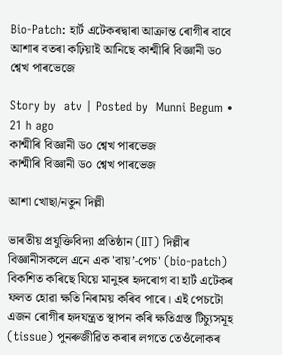Bio-Patch: হাৰ্ট এটেকৰদ্বাৰা আক্ৰান্ত ৰোগীৰ বাবে আশাৰ বতৰা কঢ়িয়াই আনিছে কাশ্মীৰি বিজ্ঞানী ড০ শ্বেখ পাৰভেজে

Story by  atv | Posted by  Munni Begum • 21 h ago
কাশ্মীৰি বিজ্ঞানী ড০ শ্বেখ পাৰভেজ
কাশ্মীৰি বিজ্ঞানী ড০ শ্বেখ পাৰভেজ

আশা খোছা/নতুন দিল্লী

ভাৰতীয় প্ৰযুক্তিবিদ্যা প্ৰতিষ্ঠান (IIT) দিল্লীৰ বিজ্ঞানীসকলে এনে এক 'বায়’-পেচ' (bio-patch) বিকশিত কৰিছে যিয়ে মানুহৰ হৃদৰোগ বা হাৰ্ট এটেকৰ ফলত হোৱা ক্ষতি নিৰাময় কৰিব পাৰে। এই পেচটো এজন ৰোগীৰ হৃদযন্ত্ৰত স্থাপন কৰি ক্ষতিগ্ৰস্ত টিচ্যুসমূহ (tissue) পুনৰুজীৱিত কৰাৰ লগতে তেওঁলোকৰ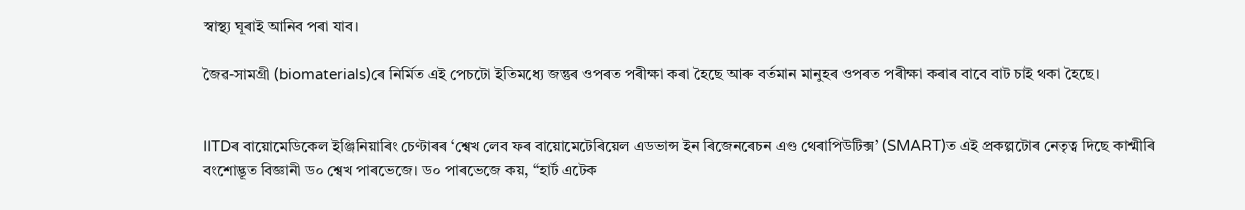স্বাস্থ্য ঘূৰাই আনিব পৰা যাব।

জৈৱ-সামগ্ৰী (biomaterials)ৰে নিৰ্মিত এই পেচটো ইতিমধ্যে জন্তুৰ ওপৰত পৰীক্ষা কৰা হৈছে আৰু বৰ্তমান মানুহৰ ওপৰত পৰীক্ষা কৰাৰ বাবে বাট চাই থকা হৈছে।


IITDৰ বায়োমেডিকেল ইঞ্জিনিয়াৰিং চেণ্টাৰৰ ‘শ্বেখ লেব ফৰ বায়োমেটেৰিয়েল এডভান্স ইন ৰিজেনৰেচন এণ্ড থেৰাপিউটিক্স’ (SMART)ত এই প্ৰকল্পটোৰ নেতৃত্ব দিছে কাশ্মীৰি বংশোদ্ভূত বিজ্ঞানী ড০ শ্বেখ পাৰভেজে। ড০ পাৰভেজে কয়, “হাৰ্ট এটেক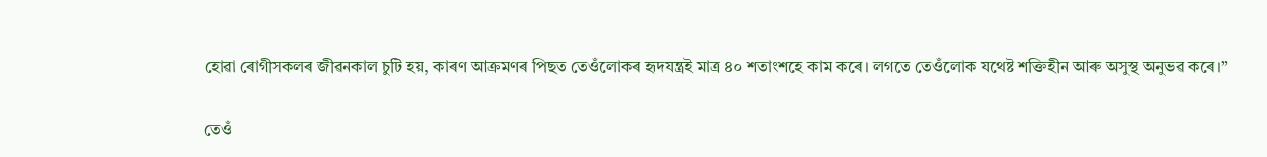হোৱা ৰোগীসকলৰ জীৱনকাল চুটি হয়, কাৰণ আক্ৰমণৰ পিছত তেওঁলোকৰ হৃদযন্ত্ৰই মাত্ৰ ৪০ শতাংশহে কাম কৰে। লগতে তেওঁলোক যথেষ্ট শক্তিহীন আৰু অসুস্থ অনুভৱ কৰে।”

তেওঁ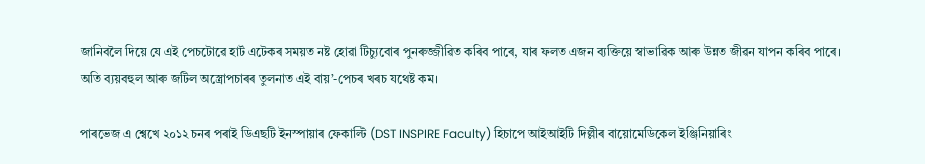জানিবলৈ দিয়ে যে এই পেচটোৱে হাৰ্ট এটেকৰ সময়ত নষ্ট হোৱা টিচ্যুবোৰ পুনৰুজ্জীৱিত কৰিব পাৰে, যাৰ ফলত এজন ব্যক্তিয়ে স্বাভাৱিক আৰু উন্নত জীৱন যাপন কৰিব পাৰে। অতি ব্যয়বহুল আৰু জটিল অস্ত্ৰোপচাৰৰ তুলনাত এই বায়’-পেচৰ খৰচ যথেষ্ট কম।

পাৰভেজ এ শ্বেখে ২০১২ চনৰ পৰাই ডিএছটি ইনস্পায়াৰ ফেকাল্টি (DST INSPIRE Faculty) হিচাপে আইআইটি দিল্লীৰ বায়োমেডিকেল ইঞ্জিনিয়াৰিং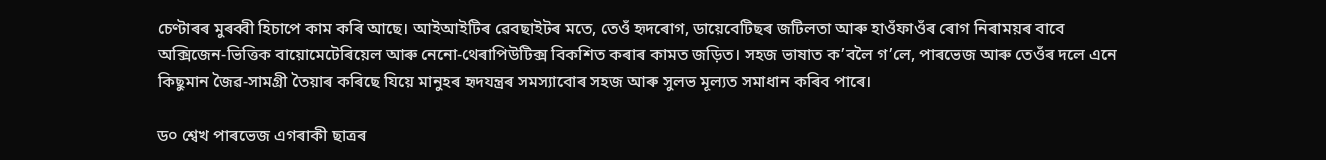চেণ্টাৰৰ মুৰব্বী হিচাপে কাম কৰি আছে। আইআইটিৰ ৱেবছাইটৰ মতে, তেওঁ হৃদৰোগ, ডায়েবেটিছৰ জটিলতা আৰু হাওঁফাওঁৰ ৰোগ নিৰাময়ৰ বাবে অক্সিজেন-ভিত্তিক বায়োমেটেৰিয়েল আৰু নেনো-থেৰাপিউটিক্স বিকশিত কৰাৰ কামত জড়িত। সহজ ভাষাত ক’বলৈ গ’লে, পাৰভেজ আৰু তেওঁৰ দলে এনে কিছুমান জৈৱ-সামগ্ৰী তৈয়াৰ কৰিছে যিয়ে মানুহৰ হৃদযন্ত্ৰৰ সমস্যাবোৰ সহজ আৰু সুলভ মূল্যত সমাধান কৰিব পাৰে।

ড০ শ্বেখ পাৰভেজ এগৰাকী ছাত্ৰৰ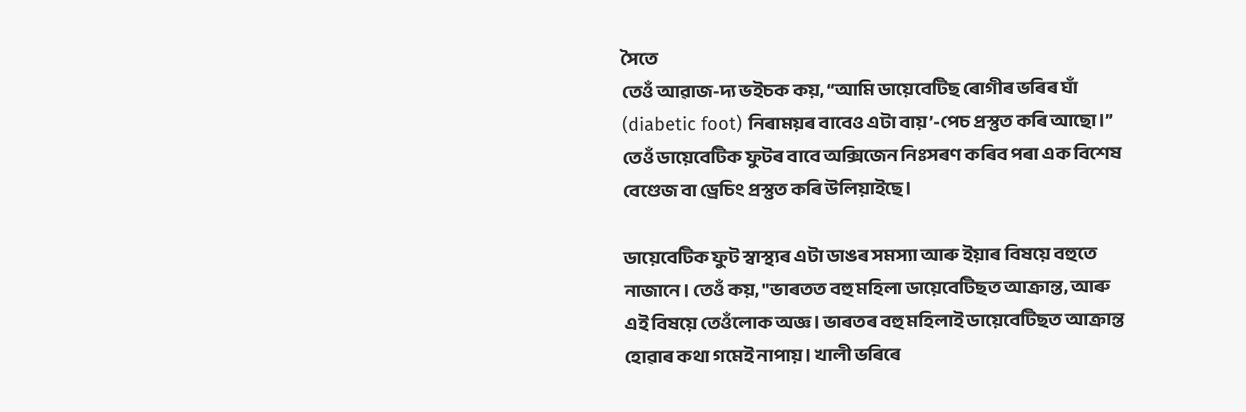সৈতে
তেওঁ আৱাজ-দ্য ভইচক কয়, “আমি ডায়েবেটিছ ৰোগীৰ ভৰিৰ ঘাঁ (diabetic foot) নিৰাময়ৰ বাবেও এটা বায়’-পেচ প্ৰস্তুত কৰি আছো।” তেওঁ ডায়েবেটিক ফুটৰ বাবে অক্সিজেন নিঃসৰণ কৰিব পৰা এক বিশেষ বেণ্ডেজ বা ড্ৰেচিং প্ৰস্তুত কৰি উলিয়াইছে।

ডায়েবেটিক ফুট স্বাস্থ্যৰ এটা ডাঙৰ সমস্যা আৰু ইয়াৰ বিষয়ে বহুতে নাজানে। তেওঁ কয়, "ভাৰতত বহু মহিলা ডায়েবেটিছত আক্ৰান্ত, আৰু এই বিষয়ে তেওঁলোক অজ্ঞ। ভাৰতৰ বহু মহিলাই ডায়েবেটিছত আক্ৰান্ত হোৱাৰ কথা গমেই নাপায়। খালী ভৰিৰে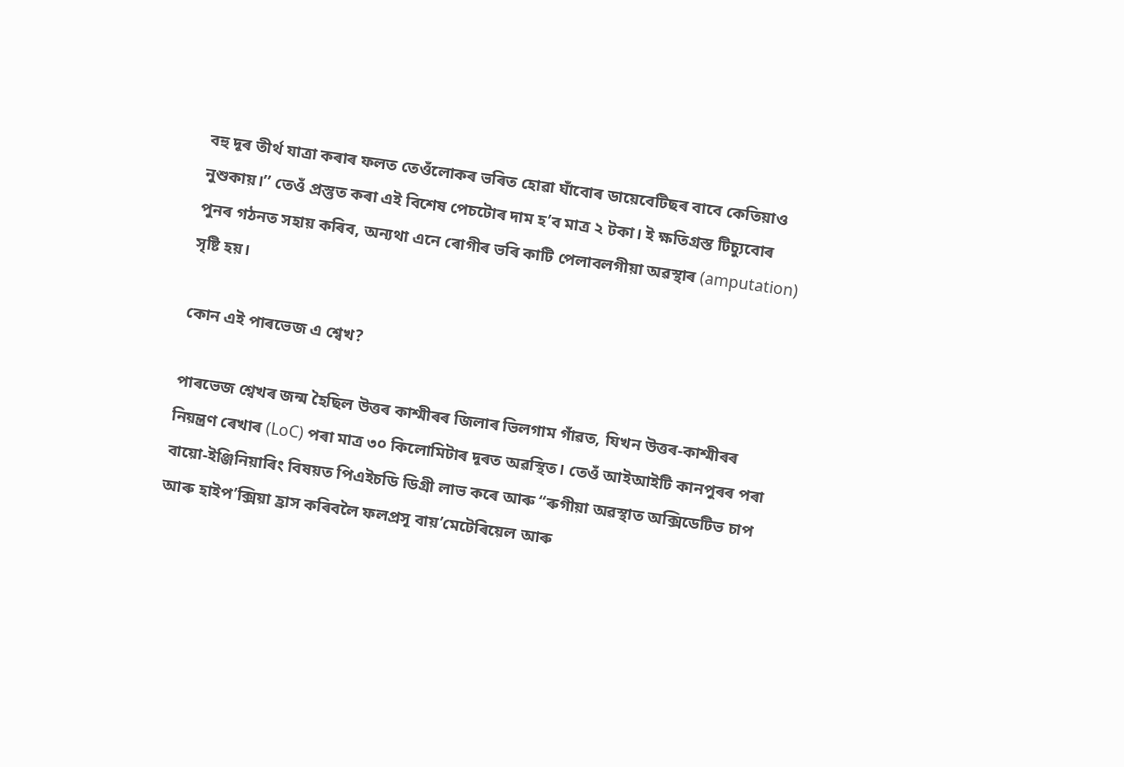বহু দূৰ তীৰ্থ যাত্ৰা কৰাৰ ফলত তেওঁলোকৰ ভৰিত হোৱা ঘাঁবোৰ ডায়েবেটিছৰ বাবে কেতিয়াও নুশুকায়।’’ তেওঁ প্ৰস্তুত কৰা এই বিশেষ পেচটোৰ দাম হ’ব মাত্ৰ ২ টকা। ই ক্ষতিগ্ৰস্ত টিচ্যুবোৰ পুনৰ গঠনত সহায় কৰিব, অন্যথা এনে ৰোগীৰ ভৰি কাটি পেলাবলগীয়া অৱস্থাৰ (amputation) সৃষ্টি হয়।

কোন এই পাৰভেজ এ শ্বেখ?

পাৰভেজ শ্বেখৰ জন্ম হৈছিল উত্তৰ কাশ্মীৰৰ জিলাৰ ভিলগাম গাঁৱত, যিখন উত্তৰ-কাশ্মীৰৰ নিয়ন্ত্রণ ৰেখাৰ (LoC) পৰা মাত্ৰ ৩০ কিলোমিটাৰ দূৰত অৱস্থিত। তেওঁ আইআইটি কানপুৰৰ পৰা বায়ো-ইঞ্জিনিয়াৰিং বিষয়ত পিএইচডি ডিগ্ৰী লাভ কৰে আৰু “ৰুগীয়া অৱস্থাত অক্সিডেটিভ চাপ আৰু হাইপ’ক্সিয়া হ্ৰাস কৰিবলৈ ফলপ্ৰসূ বায়’মেটেৰিয়েল আৰু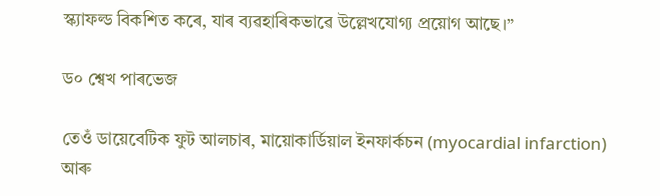স্ক্যাফল্ড বিকশিত কৰে, যাৰ ব্যৱহাৰিকভাৱে উল্লেখযোগ্য প্ৰয়োগ আছে।”

ড০ শ্বেখ পাৰভেজ

তেওঁ ডায়েবেটিক ফুট আলচাৰ, মায়োকাৰ্ডিয়াল ইনফাৰ্কচন (myocardial infarction) আৰু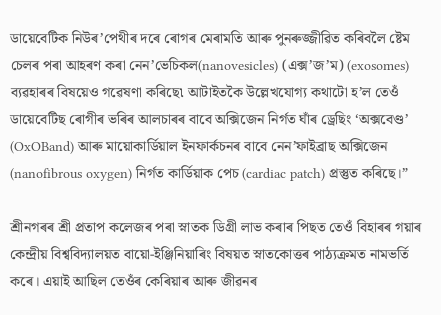ডায়েবেটিক নিউৰ’পেথীৰ দৰে ৰোগৰ মেৰামতি আৰু পুনৰুজ্জীৱিত কৰিবলৈ ষ্টেম চেলৰ পৰা আহৰণ কৰা নেন’ভেচিকল(nanovesicles) (এক্স’জ’ম) (exosomes) ব্যৱহাৰৰ বিষয়েও গৱেষণা কৰিছে৷ আটাইতকৈ উল্লেখযোগ্য কথাটো হ’ল তেওঁ ডায়েবেটিছ ৰোগীৰ ভৰিৰ আলচাৰৰ বাবে অক্সিজেন নিৰ্গত ঘাঁৰ ড্ৰেছিং ‘অক্সবেণ্ড’ (OxOBand) আৰু মায়োকাৰ্ডিয়াল ইনফাৰ্কচনৰ বাবে নেন’ফাইব্ৰাছ অক্সিজেন (nanofibrous oxygen) নিৰ্গত কাৰ্ডিয়াক পেচ (cardiac patch) প্ৰস্তুত কৰিছে।”

শ্ৰীনগৰৰ শ্ৰী প্ৰতাপ কলেজৰ পৰা স্নাতক ডিগ্ৰী লাভ কৰাৰ পিছত তেওঁ বিহাৰৰ গয়াৰ কেন্দ্ৰীয় বিশ্ববিদ্যালয়ত বায়ো-ইঞ্জিনিয়াৰিং বিষয়ত স্নাতকোত্তৰ পাঠ্যক্ৰমত নামভৰ্তি কৰে। এয়াই আছিল তেওঁৰ কেৰিয়াৰ আৰু জীৱনৰ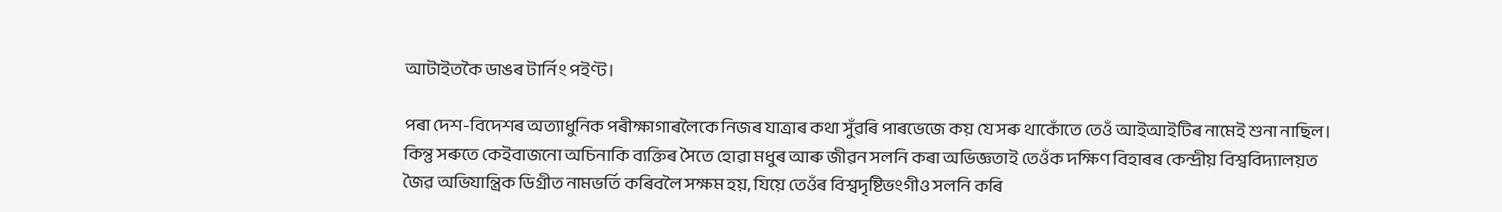আটাইতকৈ ডাঙৰ টাৰ্নিং পইণ্ট।

পৰা দেশ-বিদেশৰ অত্যাধুনিক পৰীক্ষাগাৰলৈকে নিজৰ যাত্ৰাৰ কথা সুঁৱৰি পাৰভেজে কয় যে সৰু থাকোঁতে তেওঁ আইআইটিৰ নামেই শুনা নাছিল। কিন্তু সৰুতে কেইবাজনো অচিনাকি ব্যক্তিৰ সৈতে হোৱা মধুৰ আৰু জীৱন সলনি কৰা অভিজ্ঞতাই তেওঁক দক্ষিণ বিহাৰৰ কেন্দ্ৰীয় বিশ্ববিদ্যালয়ত জৈৱ অভিযান্ত্ৰিক ডিগ্ৰীত নামভৰ্তি কৰিবলৈ সক্ষম হয়, যিয়ে তেওঁৰ বিশ্বদৃষ্টিভংগীও সলনি কৰি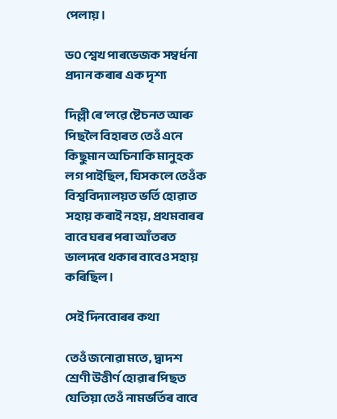পেলায়।

ড০ শ্বেখ পাৰভেজক সম্বৰ্ধনা প্ৰদান কৰাৰ এক দৃশ্য

দিল্লী ৰে’লৱে ষ্টেচনত আৰু পিছলৈ বিহাৰত তেওঁ এনে কিছুমান অচিনাকি মানুহক লগ পাইছিল, যিসকলে তেওঁক বিশ্ববিদ্যালয়ত ভৰ্তি হোৱাত সহায় কৰাই নহয়, প্ৰথমবাৰৰ বাবে ঘৰৰ পৰা আঁতৰত ভালদৰে থকাৰ বাবেও সহায় কৰিছিল।

সেই দিনবোৰৰ কথা

তেওঁ জনোৱা মতে, দ্বাদশ শ্ৰেণী উত্তীৰ্ণ হোৱাৰ পিছত যেতিয়া তেওঁ নামভৰ্তিৰ বাবে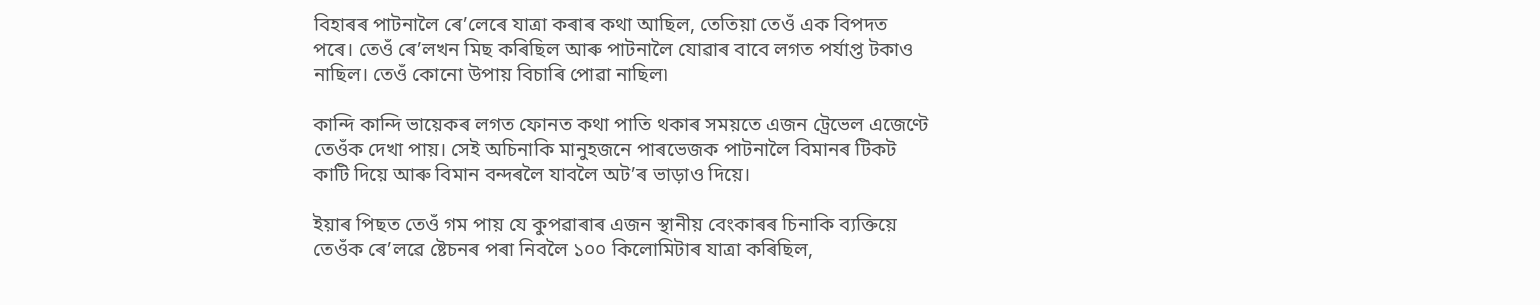বিহাৰৰ পাটনালৈ ৰে’লেৰে যাত্ৰা কৰাৰ কথা আছিল, তেতিয়া তেওঁ এক বিপদত পৰে। তেওঁ ৰে’লখন মিছ কৰিছিল আৰু পাটনালৈ যোৱাৰ বাবে লগত পৰ্যাপ্ত টকাও নাছিল। তেওঁ কোনো উপায় বিচাৰি পোৱা নাছিল৷

কান্দি কান্দি ভায়েকৰ লগত ফোনত কথা পাতি থকাৰ সময়তে এজন ট্ৰেভেল এজেণ্টে তেওঁক দেখা পায়। সেই অচিনাকি মানুহজনে পাৰভেজক পাটনালৈ বিমানৰ টিকট কাটি দিয়ে আৰু বিমান বন্দৰলৈ যাবলৈ অট’ৰ ভাড়াও দিয়ে।

ইয়াৰ পিছত তেওঁ গম পায় যে কুপৱাৰাৰ এজন স্থানীয় বেংকাৰৰ চিনাকি ব্যক্তিয়ে তেওঁক ৰে’লৱে ষ্টেচনৰ পৰা নিবলৈ ১০০ কিলোমিটাৰ যাত্ৰা কৰিছিল,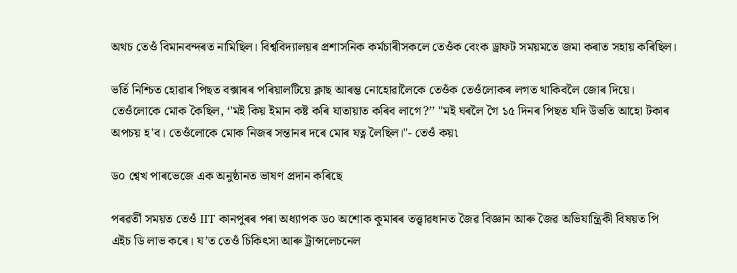অথচ তেওঁ বিমানবন্দৰত নামিছিল। বিশ্ববিদ্যালয়ৰ প্ৰশাসনিক কৰ্মচাৰীসকলে তেওঁক বেংক ড্ৰাফট সময়মতে জমা কৰাত সহায় কৰিছিল।

ভৰ্তি নিশ্চিত হোৱাৰ পিছত বক্সাৰৰ পৰিয়ালটিয়ে ক্লাছ আৰম্ভ নোহোৱালৈকে তেওঁক তেওঁলোকৰ লগত থাকিবলৈ জোৰ দিয়ে। তেওঁলোকে মোক কৈছিল, ‘'মই কিয় ইমান কষ্ট কৰি যাতায়াত কৰিব লাগে?’’ "মই ঘৰলৈ গৈ ১৫ দিনৰ পিছত যদি উভতি আহো টকাৰ অপচয় হ'ব। তেওঁলোকে মোক নিজৰ সন্তানৰ দৰে মোৰ যত্ন লৈছিল।"- তেওঁ কয়৷

ড০ শ্বেখ পাৰভেজে এক অনুষ্ঠানত ভাষণ প্ৰদান কৰিছে

পৰৱৰ্তী সময়ত তেওঁ IIT কানপুৰৰ পৰা অধ্যাপক ড০ অশোক কুমাৰৰ তত্ত্বাৱধানত জৈৱ বিজ্ঞান আৰু জৈৱ অভিযান্ত্ৰিকী বিষয়ত পি এইচ ডি লাভ কৰে। য’ত তেওঁ চিকিৎসা আৰু ট্ৰান্সলেচনেল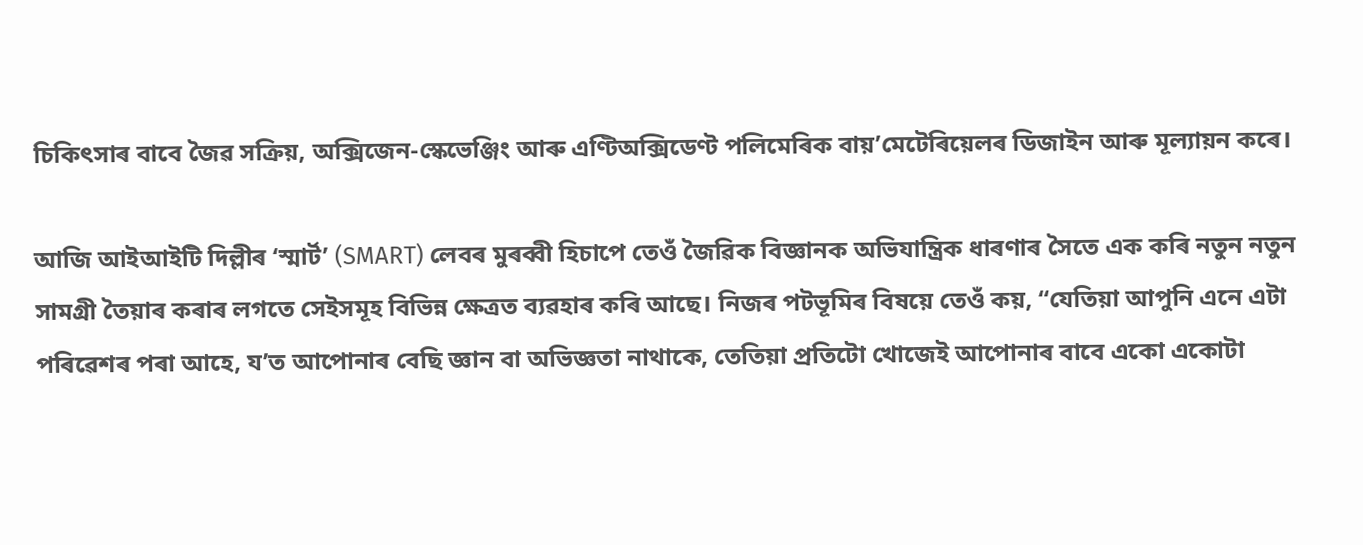চিকিৎসাৰ বাবে জৈৱ সক্ৰিয়, অক্সিজেন-স্কেভেঞ্জিং আৰু এণ্টিঅক্সিডেণ্ট পলিমেৰিক বায়’মেটেৰিয়েলৰ ডিজাইন আৰু মূল্যায়ন কৰে।

আজি আইআইটি দিল্লীৰ ‘স্মাৰ্ট’ (SMART) লেবৰ মুৰব্বী হিচাপে তেওঁ জৈৱিক বিজ্ঞানক অভিযান্ত্ৰিক ধাৰণাৰ সৈতে এক কৰি নতুন নতুন সামগ্ৰী তৈয়াৰ কৰাৰ লগতে সেইসমূহ বিভিন্ন ক্ষেত্ৰত ব্যৱহাৰ কৰি আছে। নিজৰ পটভূমিৰ বিষয়ে তেওঁ কয়, “যেতিয়া আপুনি এনে এটা পৰিৱেশৰ পৰা আহে, য’ত আপোনাৰ বেছি জ্ঞান বা অভিজ্ঞতা নাথাকে, তেতিয়া প্ৰতিটো খোজেই আপোনাৰ বাবে একো একোটা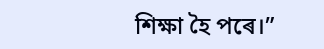শিক্ষা হৈ পৰে।”